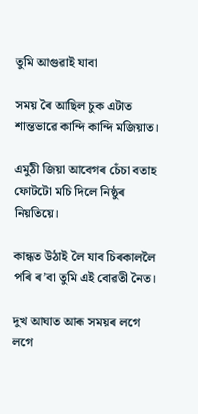তুমি আগুৱাই যাবা

সময় ৰৈ আছিল চুক এটাত
শান্তভাৱে কান্দি কান্দি মজিয়াত।

এমুঠী জিয়া আবেগৰ চেঁচা বতাহ
ফোটটো মচি দিলে নিষ্ঠুৰ নিয়তিয়ে।

কান্ধত উঠাই লৈ যাব চিৰকাললৈ
পৰি ৰ’বা তুমি এই বোৱতী নৈত।

দুখ আঘাত আৰূ সময়ৰ লগে লগে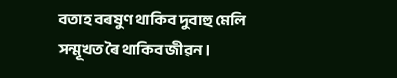বতাহ বৰষুণ থাকিব দুবাহু মেলি
সন্মূখত ৰৈ থাকিব জীৱন।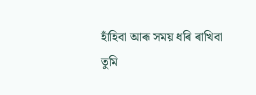হাঁহিবা আৰূ সময় ধৰি ৰাখিবা
তুমি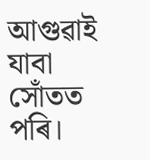আগুৱাই যাবা সোঁতত পৰি।